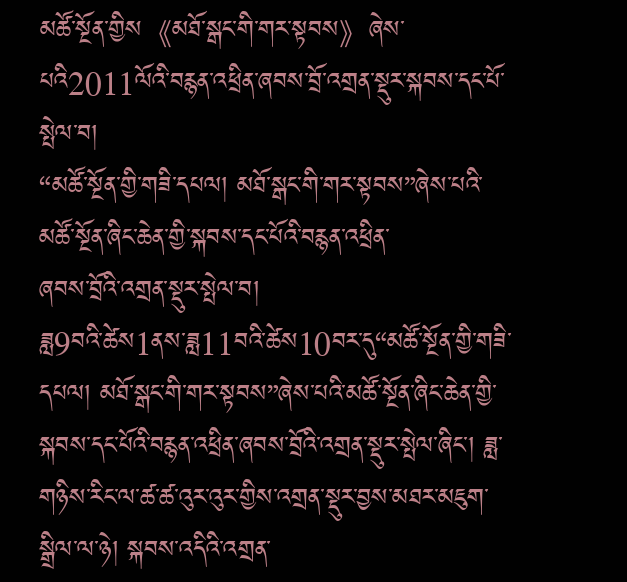མཚོ་སྔོན་གྱིས《མཐོ་སྒང་གི་གར་སྟབས》ཞེས་པའི2011ལོའི་བརྙན་འཕྲིན་ཞབས་བྲོ་འགྲན་སྡུར་སྐབས་དང་པོ་སྤེལ་བ།
“མཚོ་སྔོན་གྱི་གཟི་དཔལ། མཐོ་སྒང་གི་གར་སྟབས”ཞེས་པའི་མཚོ་སྔོན་ཞིང་ཆེན་གྱི་སྐབས་དང་པོའི་བརྙན་འཕྲིན་
ཞབས་བྲོའི་འགྲན་སྡུར་སྤེལ་བ།
ཟླ9བའི་ཚེས1ནས་ཟླ11བའི་ཚེས10བར་དུ“མཚོ་སྔོན་གྱི་གཟི་དཔལ། མཐོ་སྒང་གི་གར་སྟབས”ཞེས་པའི་མཚོ་སྔོན་ཞིང་ཆེན་གྱི་སྐབས་དང་པོའི་བརྙན་འཕྲིན་ཞབས་བྲོའི་འགྲན་སྡུར་སྤེལ་ཞིང་། ཟླ་གཉིས་རིང་ལ་ཚ་ཚ་འུར་འུར་གྱིས་འགྲན་སྡུར་བྱས་མཐར་མཇུག་སྒྲིལ་ལ་ཉེ། སྐབས་འདིའི་འགྲན་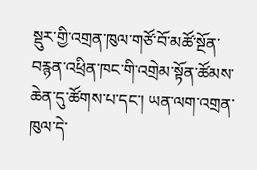སྡུར་གྱི་འགྲན་ཁུལ་གཙོ་བོ་མཚོ་སྔོན་བརྙན་འཕྲིན་ཁང་གི་འགྲེམ་སྟོན་ཚོམས་ཆེན་དུ་ཚོགས་པ་དང་། ཡན་ལག་འགྲན་ཁུལ་དེ་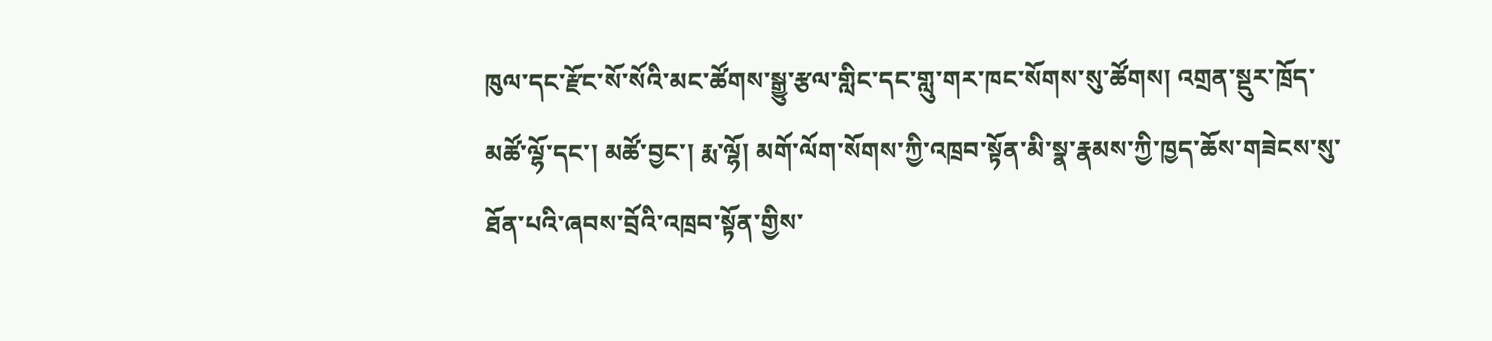ཁུལ་དང་རྫོང་སོ་སོའི་མང་ཚོགས་སྒྱུ་རྩལ་གླིང་དང་གླུ་གར་ཁང་སོགས་སུ་ཚོགས། འགྲན་སྡུར་ཁྲོད་མཚོ་ལྷོ་དང་། མཚོ་བྱང་། རྨ་ལྷོ། མགོ་ལོག་སོགས་ཀྱི་འཁྲབ་སྟོན་མི་སྣ་རྣམས་ཀྱི་ཁྱད་ཆོས་གཟེངས་སུ་ཐོན་པའི་ཞབས་བྲོའི་འཁྲབ་སྟོན་གྱིས་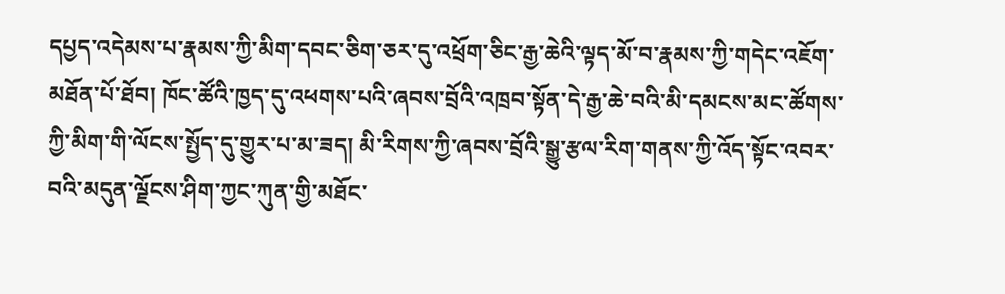དཔྱད་འདེམས་པ་རྣམས་ཀྱི་མིག་དབང་ཅིག་ཅར་དུ་འཕྲོག་ཅིང་རྒྱ་ཆེའི་ལྟད་མོ་བ་རྣམས་ཀྱི་གདེང་འཇོག་མཐོན་པོ་ཐོབ། ཁོང་ཚོའི་ཁྱད་དུ་འཕགས་པའི་ཞབས་བྲོའི་འཁྲབ་སྟོན་དེ་རྒྱ་ཆེ་བའི་མི་དམངས་མང་ཚོགས་ཀྱི་མིག་གི་ལོངས་སྤྱོད་དུ་གྱུར་པ་མ་ཟད། མི་རིགས་ཀྱི་ཞབས་བྲོའི་སྒྱུ་རྩལ་རིག་གནས་ཀྱི་འོད་སྟོང་འབར་བའི་མདུན་ལྗོངས་ཤིག་ཀྱང་ཀུན་གྱི་མཐོང་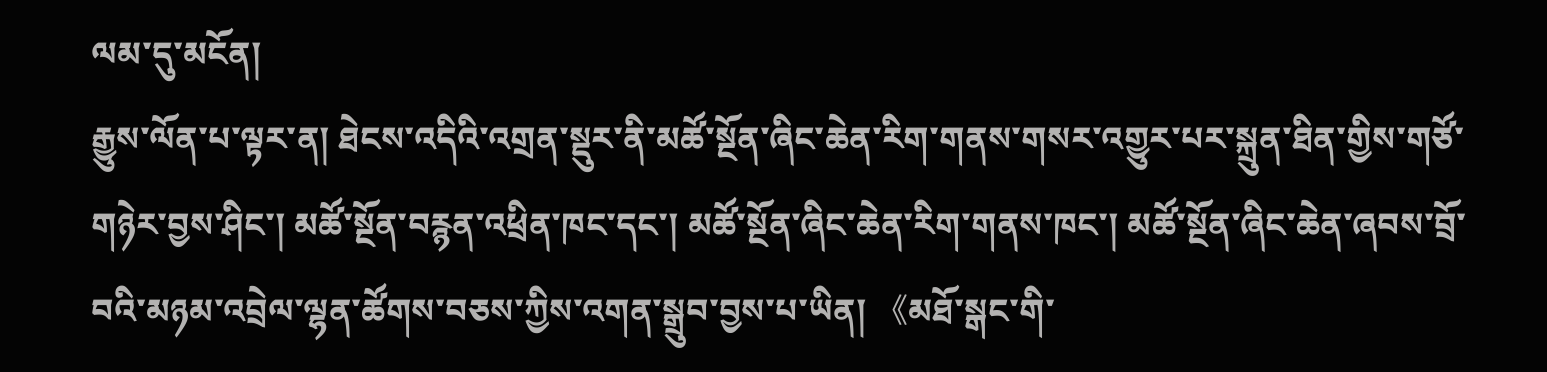ལམ་དུ་མངོན།
རྒྱུས་ལོན་པ་ལྟར་ན། ཐེངས་འདིའི་འགྲན་སྡུར་ནི་མཚོ་སྔོན་ཞིང་ཆེན་རིག་གནས་གསར་འགྱུར་པར་སྐྲུན་ཐིན་གྱིས་གཙོ་གཉེར་བྱས་ཤིང་། མཚོ་སྔོན་བརྙན་འཕྲིན་ཁང་དང་། མཚོ་སྔོན་ཞིང་ཆེན་རིག་གནས་ཁང་། མཚོ་སྔོན་ཞིང་ཆེན་ཞབས་བྲོ་བའི་མཉམ་འབྲེལ་ལྷན་ཚོགས་བཅས་ཀྱིས་འགན་སྒྲུབ་བྱས་པ་ཡིན། 《མཐོ་སྒང་གི་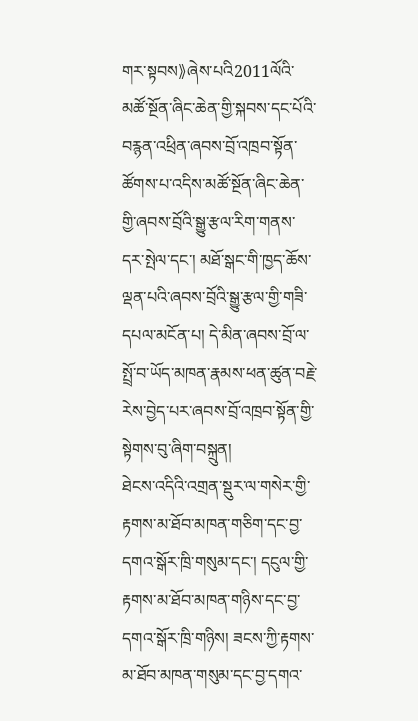གར་སྟབས》ཞེས་པའི2011ལོའི་མཚོ་སྔོན་ཞིང་ཆེན་གྱི་སྐབས་དང་པོའི་བརྙན་འཕྲིན་ཞབས་བྲོ་འཁྲབ་སྟོན་ཚོགས་པ་འདིས་མཚོ་སྔོན་ཞིང་ཆེན་གྱི་ཞབས་བྲོའི་སྒྱུ་རྩལ་རིག་གནས་དར་སྤེལ་དང་། མཐོ་སྒང་གི་ཁྱད་ཆོས་ལྡན་པའི་ཞབས་བྲོའི་སྒྱུ་རྩལ་གྱི་གཟི་དཔལ་མངོན་པ། དེ་མིན་ཞབས་བྲོ་ལ་སྤྲོ་བ་ཡོད་མཁན་རྣམས་ཕན་ཚུན་བརྗེ་རེས་བྱེད་པར་ཞབས་བྲོ་འཁྲབ་སྟོན་གྱི་སྟེགས་བུ་ཞིག་བསྐྲུན།
ཐེངས་འདིའི་འགྲན་སྡུར་ལ་གསེར་གྱི་རྟགས་མ་ཐོབ་མཁན་གཅིག་དང་བྱ་དགའ་སྒོར་ཁྲི་གསུམ་དང་། དངུལ་གྱི་རྟགས་མ་ཐོབ་མཁན་གཉིས་དང་བྱ་དགའ་སྒོར་ཁྲི་གཉིས། ཟངས་ཀྱི་རྟགས་མ་ཐོབ་མཁན་གསུམ་དང་བྱ་དགའ་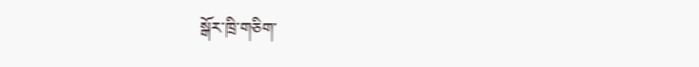སྒོར་ཁྲི་གཅིག་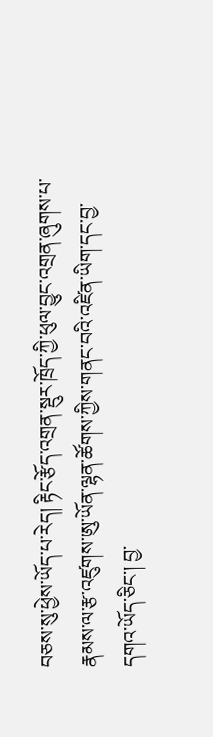བཅས་སུ་ཕྱེས་ཡོད་པ་རེད། རྟིང་རྩོད་འགྲན་སྡུར་ཁྲོད་ཀྱི་ཕུལ་བྱུང་འགྲན་ཞུགས་པ་རྣམས་ལ་རྩ་འཛུགས་ཨུ་ཡོན་ལྷན་ཚོགས་ཀྱིས་གནང་བའི་འཛིན་ཡིག་དང་བྱ་དགའ་ཡོད་ཅིང་། བྱ་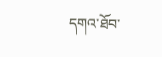དགའ་ཐོབ་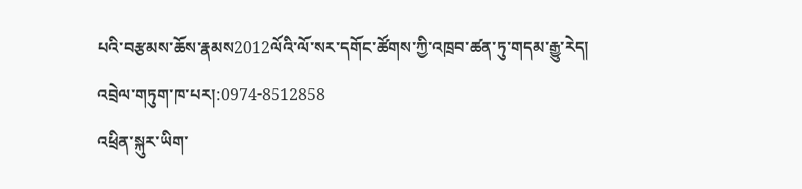པའི་བརྩམས་ཆོས་རྣམས2012ལོའི་ལོ་སར་དགོང་ཚོགས་ཀྱི་འཁྲབ་ཚན་ཏུ་གདམ་རྒྱུ་རེད།
འབྲེལ་གཏུག་ཁ་པར།:0974-8512858
འཕྲིན་སྐུར་ཡིག་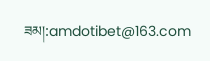ཟམ།:amdotibet@163.com